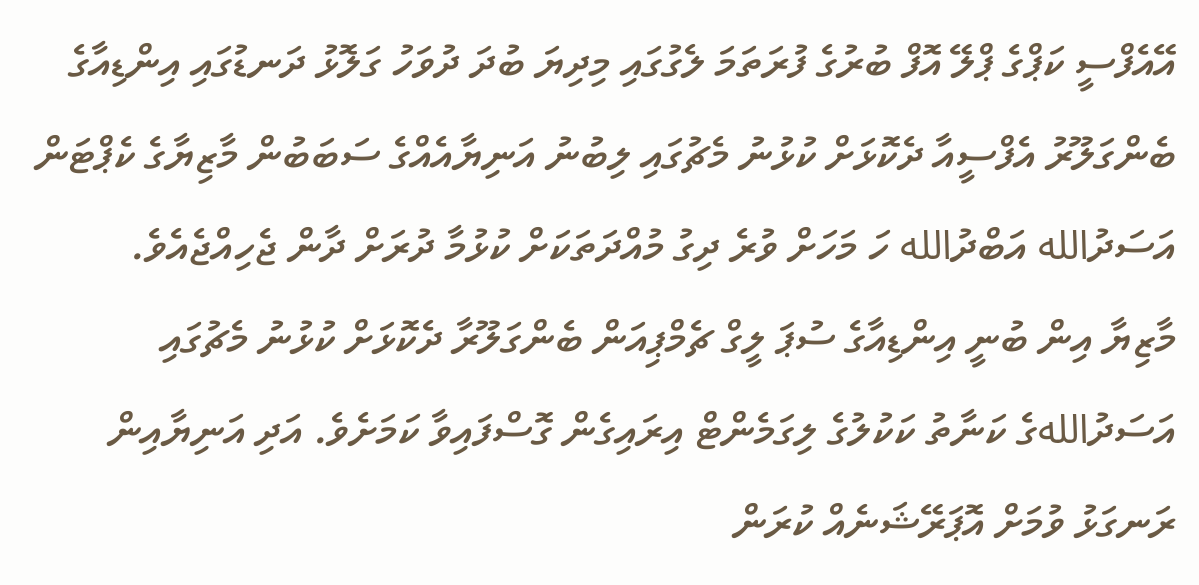އޭއެފްސީ ކަޕްގެ ޕްލޭ އޮފް ބުރުގެ ފުރަތަމަ ލެގުގައި މިދިޔަ ބުދަ ދުވަހު ގަލޮޅު ދަނޑުގައި އިންޑިއާގެ ބެންގަލޫރު އެފްސީއާ ދެކޮޅަށް ކުޅުނު މެޗުގައި ލިބުނު އަނިޔާއެއްގެ ސަބަބުން މާޒިޔާގެ ކެޕްޓަން އަސަދުالله އަބްދުالله ހަ މަހަށް ވުރެ ދިގު މުއްދަތަކަށް ކުޅުމާ ދުރަށް ދާން ޖެހިއްޖެއެވެ.
މާޒިޔާ އިން ބުނީ އިންޑިއާގެ ސުޕަ ލީގް ޗެމްޕިއަން ބެންގަލޫރާ ދެކޮޅަށް ކުޅުނު މެޗުގައި އަސަދުاللهގެ ކަނާތު ކަކުލުގެ ލިގަމެންޓް އިރައިގެން ގޮސްފައިވާ ކަމަށެވެ. އަދި އަނިޔާއިން ރަނގަޅު ވުމަށް އޮޕަރޭޝަނެއް ކުރަން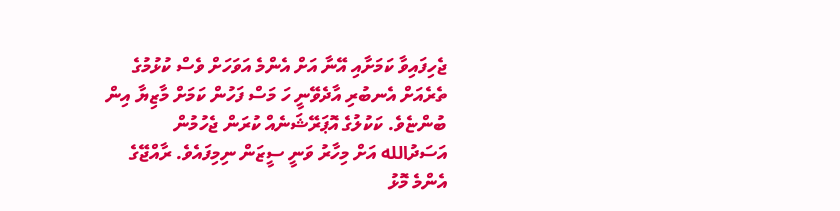ޖެހިފައިވާ ކަމަށާއި އޭނާ އަށް އެންމެ އަވަހަށް ވެސް ކުޅުމުގެ ތެރެއަށް އެނބުރި އާދެވޭނީ ހަ މަސް ފަހުން ކަމަށް މާޒިޔާ އިން ބުންޏެވެ. ކަކުލުގެ އޮޕަރޭޝަނެއް ކުރަން ޖެހުމުން އަސަދުالله އަށް މިހާރު ވަނީ ސީޒަން ނިމިފައެވެ. ރާއްޖޭގެ އެންމެ މޮޅު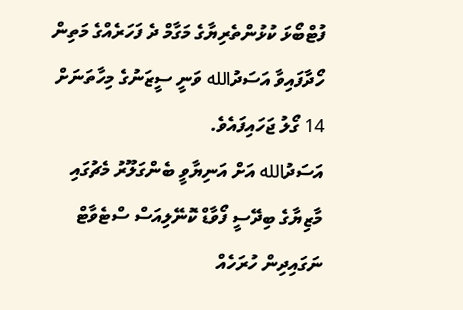ފުޓްބޯޅަ ކުޅުންތެރިޔާގެ މަގާމް ދެ ފަހަރެއްގެ މަތިން ހޯދާފައިވާ އަސަދުالله ވަނީ ސީޒަނުގެ މިހާތަނަށް 14 ގޯލު ޖަހައިފައެވެ.
އަސަދުالله އަށް އަނިޔާވީ ބެންގަލޫރު މެޗުގައި މާޒިޔާގެ ބިދޭސީ ފޯވާޑް ކޮނޭލިއަސް ސްޓެވާޓް ނަގައިދިން ހުރަހެއް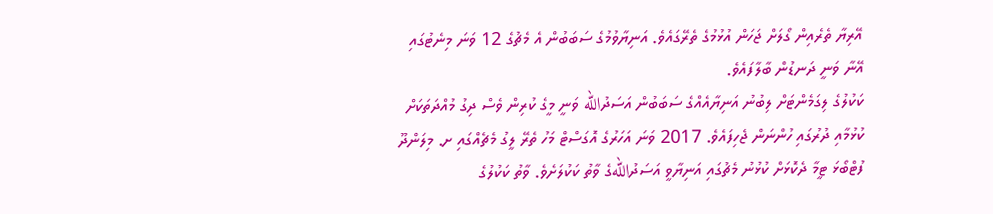އޭރިޔާ ތެރެއިން ގޯލަށް ޖަހަން އުޅުމުގެ ތެރޭގައެވެ. އަނިޔާވުމުގެ ސަބަބުން އެ މެޗުގެ 12 ވަނަ މިނެޓުގައި އޭނާ ވަނީ ދަނޑުން ބާލާފައެވެ.
ކަކުލުގެ ލިގަމެންޓަށް ލިބުނު އަނިޔާއެއްގެ ސަބަބުން އަސަދުالله ވަނީ މީގެ ކުރިން ވެސް ދިގު މުއްދަތަކަށް ކުޅުމާއި ދުރުގައި ހުންނަން ޖެހިފައެވެ. 2017 ވަނަ އަހަރުގެ އޮގަސްޓް މަހު ތެރޭ ލީގު މެޗެއްގައި ށ. މިލަންދޫ ފުޓްބޯޅަ ޓީމާ ދެކޮޅަށް ކުޅުނު މެޗުގައި އަނިޔާވީ އަސަދުاللهގެ ވާތު ކަކުލަށެވެ. ވާތު ކަކުލުގެ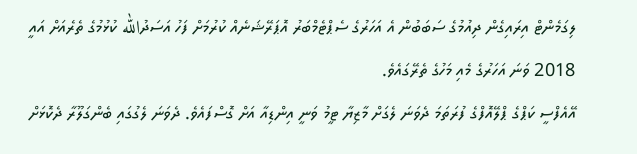ލިގަމެންޓް އިރައިގެން ދިއުމުގެ ސަބަބުން އެ އަހަރުގެ ސެޕްޓެމްބަރު އޮޕަރޭޝަނެއް ކުރުމަށް ފަހު އަސަދުالله ކުޅުމުގެ ތެރެއަށް އައީ 2018 ވަނަ އަހަރުގެ މެއި މަހުގެ ތެރޭގައެވެ.
އޭއެފްސީ ކަޕްގެ ޕްލޭއޮފްގެ ފުރަތަމަ ދެވަނަ ލެގަށް މާޒިޔާ ޓީމު ވަނީ އިންޑިއާ އަށް ގޮސްފައެވެ. ދެވަނަ ލެގުގައި ބެންގަލޫރާ ދެކޮޅަށް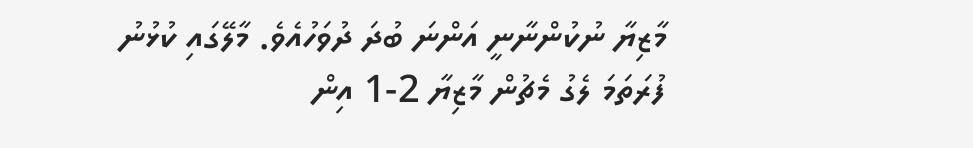މާޒިޔާ ނުކުންނާނީ އަންނަ ބުދަ ދުވަހުއެވެ. މާލޭގައި ކުޅުނު ފުރަތަމަ ލެގު މެޗުން މާޒިޔާ 2-1 އިން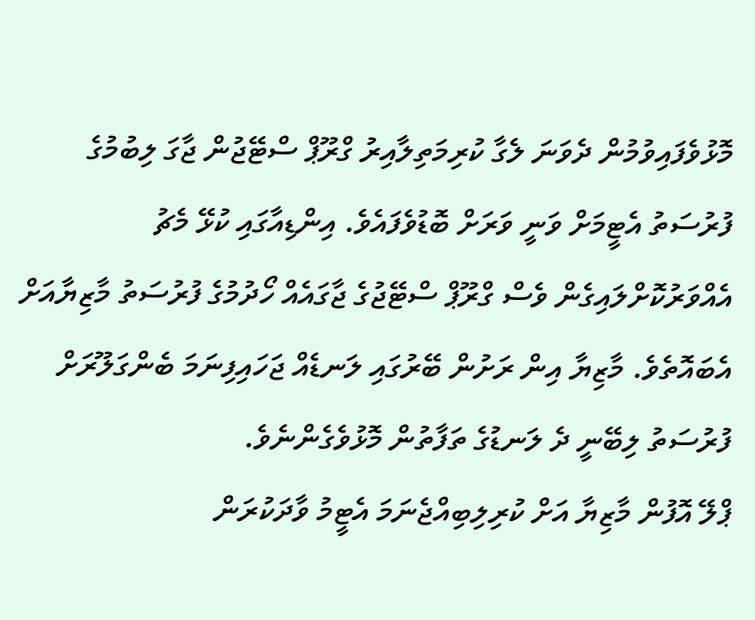މޮޅުވެފައިވުމުން ދެވަނަ ލެގާ ކުރިމަތިލާއިރު ގްރޫޕް ސްޓޭޖުން ޖާގަ ލިބުމުގެ ފުރުސަތު އެޓީމަށް ވަނީ ވަރަށް ބޮޑުވެފައެވެ. އިންޑިއާގައި ކުޅޭ މެޗު އެއްވަރުކޮށްލައިގެން ވެސް ގްރޫޕް ސްޓޭޖުގެ ޖާގައެއް ހޯދުމުގެ ފުރުސަތު މާޒިޔާއަށް އެބައޮތެވެ. މާޒިޔާ އިން ރަށުން ބޭރުގައި ލަނޑެއް ޖަހައިފިނަމަ ބެންގަލޫރަށް ފުރުސަތު ލިބޭނީ ދެ ލަނޑުގެ ތަފާތުން މޮޅުވެގެންނެވެ.
ޕްލޭ އޮފުން މާޒިޔާ އަށް ކުރިލިބިއްޖެނަމަ އެޓީމު ވާދަކުރަން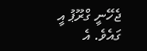ޖެހޭނީ ގްރޫޕު އީ ގައެވެ. އެ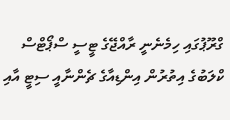ގްރޫޕުގައި ހިމެނެނީ ރާއްޖޭގެ ޓީސީ ސްޕޯޓްސް ކްލަބުގެ އިތުރުން އިންޑިއާގެ ޗެންނާއީ ސިޓީ އާއި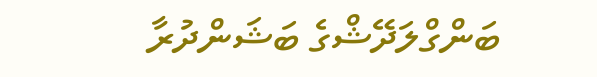ބަންގްލަދޭޝްގެ ބަޝަންދުރާ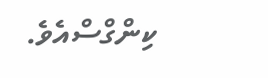ކިންގްސްއެވެ.